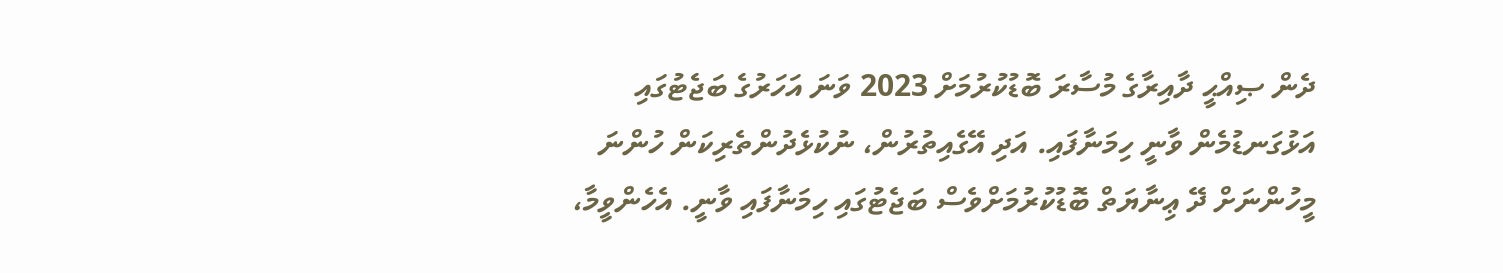ދެން ޞިއްޙީ ދާއިރާގެ މުސާރަ ބޮޑުކުރުމަށް 2023 ވަނަ އަހަރުގެ ބަޖެޓުގައި އަޅުގަނޑުމެން ވާނީ ހިމަނާފައި. އަދި އޭގެއިތުރުން، ނުކުޅެދުންތެރިކަން ހުންނަ މީހުންނަށް ދޭ ޢިނާޔަތް ބޮޑުކުރުމަށްވެސް ބަޖެޓުގައި ހިމަނާފައި ވާނީ. އެހެންވީމާ،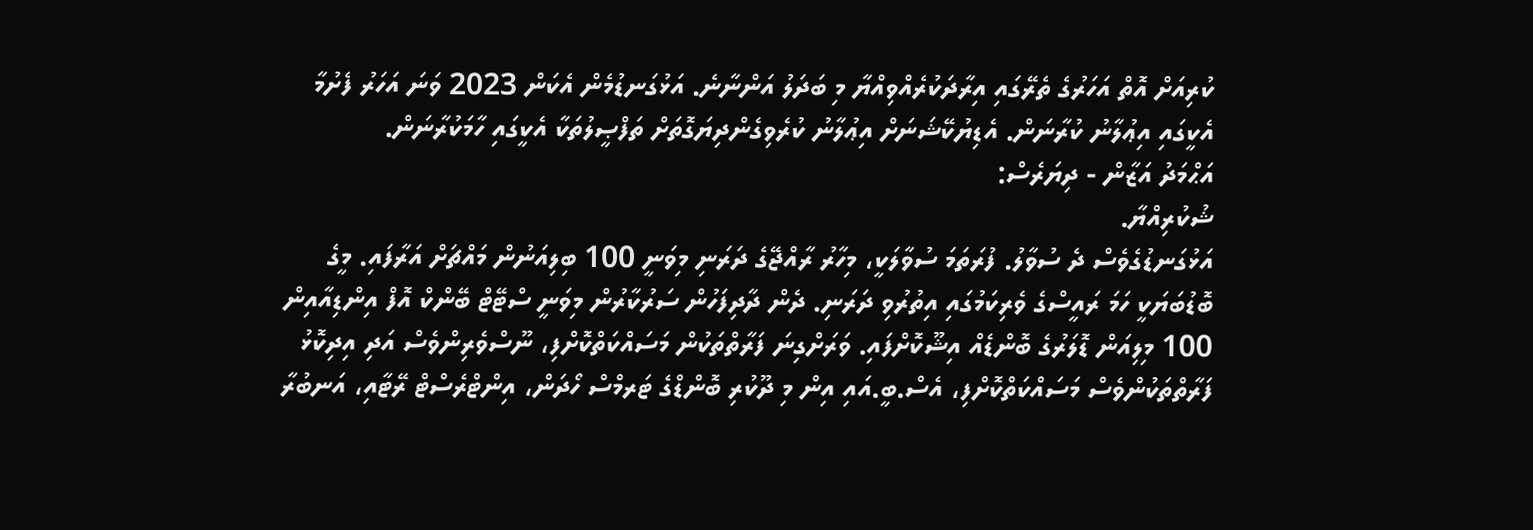ކުރިއަށް އޮތް އަހަރުގެ ތެރޭގައި އިރާދަކުރެއްވިއްޔާ މި ބަދަލު އަންނާނެ. އަޅުގަނޑުމެން އެކަން 2023 ވަނަ އަހަރު ފެށުމާ އެކީގައި އިޢުލާނު ކުރާނަން. އެޑިޔުކޭޝަނަށް އިޢުލާނު ކުރެވިގެންދިޔަގޮތަށް ތަފްޞީލުތަކާ އެކީގައި ހާމަކުރާނަން.
އަޙްމަދު އަޒާން - ދިޔަރެސް:
ޝުކުރިއްޔާ.
އަޅުގަނޑުގެވެސް ދެ ސުވާލު. ފުރަތަމަ ސުވާލަކީ، މިހާރު ރާއްޖޭގެ ދަރަނި މިވަނީ 100 ބިލިއަނުން މައްޗަށް އަރާފައި. މީގެ ބޮޑުބަޔަކީ ހަމަ ރައީސްގެ ވެރިކަމުގައި އިތުރުވި ދަރަނި. ދެން ދާދިފަހުން ސަރުކާރުން މިވަނީ ސްޓޭޓް ބޭންކް އޮފް އިންޑިއާއިން 100 މިލިއަން ޑޮލަރުގެ ބޮންޑެއް އިޝޫކޮށްފައި. ވަރަށްގިނަ ފަރާތްތަކުން މަސައްކަތްކޮށްފި، ނޫސްވެރިންވެސް އަދި އިދިކޮޅު ފަރާތްތަކުންވެސް މަސައްކަތްކޮށްފި، އެސް.ބީ.އައި އިން މި ދޫކުރި ބޮންޑްގެ ޓަރމްސް ހޯދަން، އިންޓްރެސްޓް ރޭޓާއި، އަނބުރާ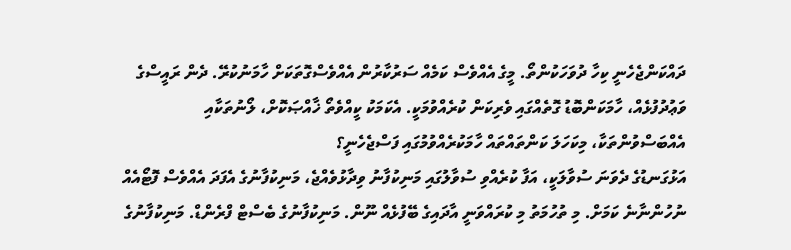ދައްކަންޖެހެނީ ކިހާ ދުވަހަކުންތޯ. މީގެ އެއްވެސް ކަމެއް ސަރުކާރުން އެއްވެސްގޮތަކަށް ހާމަނުކުރޭ. ދެން ރައީސްގެ ވަޢުދުފުޅެއް، ހާމަކަންބޮޑު ގޮތެއްގައި ވެރިކަން ކުރެއްވުމަކީ. އެކަމަކު ކީއްވެތޯ ޚާއްޞަކޮށް، ލޯނުތަކާއި އެއްބަސްވުންތަކާ، މިކަހަލަ ކަންތައްތައް ހާމަކުރެއްވުމުގައި ފަސްޖެހެނީ؟
އަޅުގަނޑުގެ ދެވަނަ ސުވާލަކީ، އަފާ ކުރެއްވި ސުވާލުގައި މަނިކުފާނު ވިދާޅުވެއްޖެ، މަނިކުފާނުގެ އެފަދަ އެއްވެސް ފޮޓޯއެއް ނުހުންނާނެ ކަމަށް. މި ތުހުމަތު މި ކުރައްވަނީ އާދައިގެ ބޭފުޅެއް ނޫން. މަނިކުފާނުގެ ބެސްޓް ފްރެންޑް. މަނިކުފާނުގެ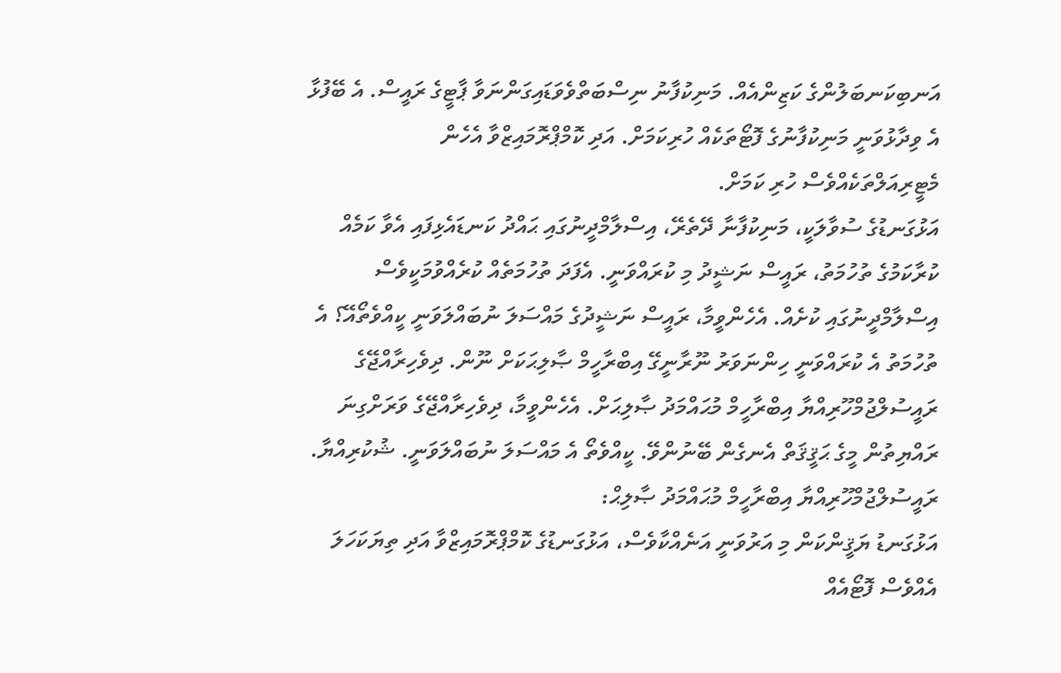އަނބިކަނބަލުންގެ ކަޒިންއެއް. މަނިކުފާނު ނިސްބަތްވެވަޑައިގަންނަވާ ޕާޓީގެ ރައީސް. އެ ބޭފުޅާ އެ ވިދާޅުވަނީ މަނިކުފާނުގެ ފޮޓޯތަކެއް ހުރިކަމަށް. އަދި ކޮމްޕްރޮމައިޒްވާ އެހެން މެޓީރިއަލްތަކެއްވެސް ހުރި ކަމަށް.
އަޅުގަނޑުގެ ސުވާލަކީ، މަނިކުފާނާ ދޭތެރޭ، އިސްލާމްދީނުގައި ޙައްދު ކަނޑައެޅިފައި އެވާ ކަމެއް ކުރާކަމުގެ ތުހުމަތު، ރައީސް ނަޝީދު މި ކުރައްވަނީ. އެފަދަ ތުހުމަތެއް ކުރެއްވުމަކީވެސް އިސްލާމްދީނުގައި ކުށެއް. އެހެންވީމާ، ރައީސް ނަޝީދުގެ މައްސަލަ ނުބައްލަވަނީ ކީއްވެތޯއޭ؟ އެ ތުހުމަތު އެ ކުރައްވަނީ ހިންނަވަރު ނޫރާނީގޭ އިބްރާހީމް ޞާލިޙަކަށް ނޫން. ދިވެހިރާއްޖޭގެ ރައީސުލްޖުމްހޫރިއްޔާ އިބްރާހީމް މުޙައްމަދު ޞާލިޙަށް. އެހެންވީމާ، ދިވެހިރާއްޖޭގެ ވަރަށްގިނަ ރައްޔިތުން މީގެ ޙަޤީޤަތް އެނގެން ބޭނުންވޭ. ކީއްވެތޯ އެ މައްސަލަ ނުބައްލަވަނީ. ޝުކުރިއްޔާ.
ރައީސުލްޖުމްހޫރިއްޔާ އިބްރާހީމް މުޙައްމަދު ޞާލިޙް:
އަޅުގަނޑު ޔަޤީންކަން މި އަރުވަނީ އަނެއްކާވެސް، އަޅުގަނޑުގެ ކޮމްޕްރޮމައިޒްވާ އަދި ތިޔަކަހަލަ އެއްވެސް ފޮޓޯއެއް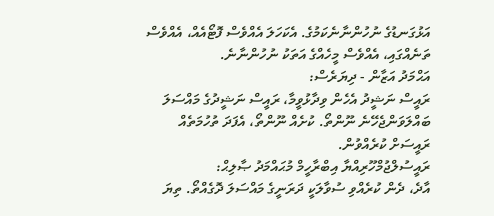އަޅުގަނޑުގެ ނުހުންނާނެކަމުގެ. އެކަހަލަ އެއްވެސް ފޮޓޯއެއް، އެއްވެސް ތަނެއްގައި، އެއްވެސް މީހެއްގެ އަތަކު ނުހުންނާނެ.
އަޙްމަދު އަޒާން - ދިޔަރެސް:
ރައީސް ނަޝީދު އެހެން ވިދާޅުވީމާ، ރައީސް ނަޝީދުގެ މައްސަލަ ބައްލަވަންޖެހޭނެ ނޫންތޯ. ކުށެއް ނޫންތޯ، އެފަދަ ތުހުމަތެއް ރައީސަށް ކުރެއްވުން.
ރައީސުލްޖުމްހޫރިއްޔާ އިބްރާހީމް މުޙައްމަދު ޞާލިޙް:
އާދެ، ދެން ކުރެއްވި ސުވާލަކީ ދަރަނީގެ މައްސަލަ ދޮގެއްތޯ. ތިޔަ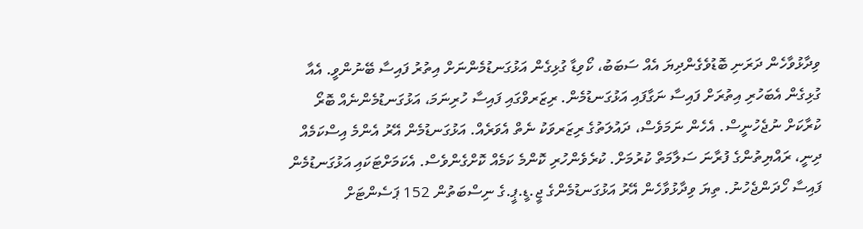ވިދާޅުވާހެން ދަރަނި ބޮޑުވެގެންދިޔަ އެއް ސަބަބު، ކޯވިޑާ ގުޅިގެން އަޅުގަނޑުމެންނަށް އިތުރު ފައިސާ ބޭނުންވީ. އެއާ ގުޅިގެން އެބަހުރި އިތުރަށް ފައިސާ ނަގާފައި އަޅުގަނޑުމެން. ރިޒަރވްގައި ފައިސާ ހުރިނަމަ، އަޅުގަނޑުމެންނެއް ބޮރޯ ކުރާކަށް ނުޖެހުނީސް. އެހެން ނަމަވެސް، ދައުލަތުގެ ރިޒަރވަކު ނެތް އެވަރެއް. އަޅުގަނޑުމެން އޭރު އެންމެ އިސްކަމެއް ދިނީ، ރައްޔިތުންގެ ފުރާނަ ސަލާމަތް ކުރުމަށް. ކުރެވެންހުރި ކޮންމެ ކަމެއް ކޮށްގެންވެސް. އެކަމަށްޓަކައި އަޅުގަނޑުމެން ފައިސާ ހޯދަންޖެހުނު. ތިޔަ ވިދާޅުވާހެން އޭރު އަޅުގަނޑުމެންގެ ޖީ.ޑީ.ޕީ.ގެ ނިސްބަތުން 152 ޕަސެންޓަށް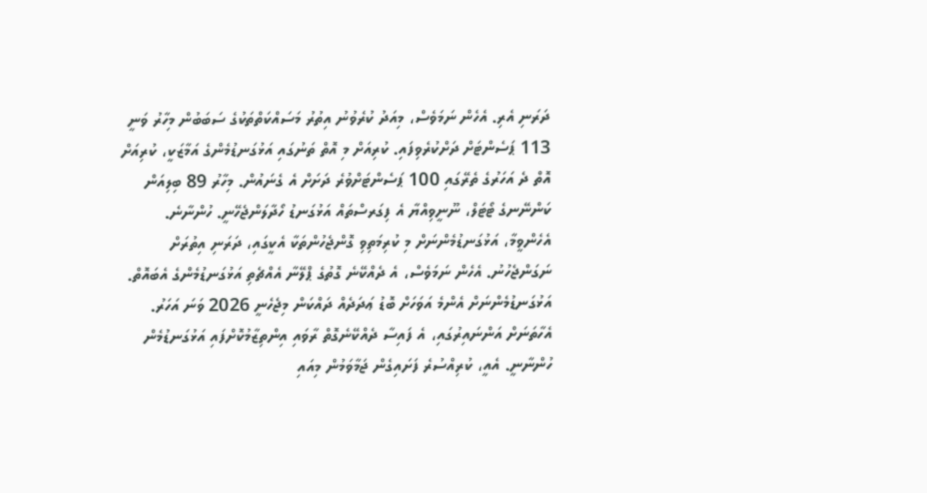ދަރަނި އެރި. އެހެން ނަމަވެސް، މިއަދު ކުރެވުނު އިތުރު މަސައްކަތްތަކުގެ ސަބަބުން މިހާރު ވަނީ 113 ޕަސެންޓަށް ދަށްކުރެވިފައި. ކުރިއަށް މި އޮތް ތަނުގައި އަޅުގަނޑުމެންގެ އަމާޒަކީ، ކުރިއަށް އޮތް ދެ އަހަރުގެ ތެރޭގައި 100 ޕަސެންޓަށްވުރެ ދަށަށް އެ ގެނައުން. މިހާރު 89 ބިލިއަން ކަންނޭނގެ ޓޯޓަލް، ނޫނީވިއްޔާ އެ ފިގަރސްތައް އަޅުގަނޑު ހޯދާލަންޖެހޭނީ. ހުންނާނެ.
އެހެންވީމާ، އަޅުގަނޑުމެންނަށް މި ކުރިމަތިވި ގޮންޖެހުންތަކާ އެކީގައި، ދަރަނި އިތުރަށް ނަގަންޖެހުނު. އެހެން ނަމަވެސް، އެ ދެއްކޭނެ ގޮތުގެ ޕްލޭނާ އެއްޗެތި އަޅުގަނޑުމެންގެ އެބައޮތް. އަޅުގަނޑުމެންނަށް އެންމެ އަވަހަށް ބޮޑު ޢަދަދެއް ދައްކަން މިޖެހެނީ 2026 ވަނަ އަހަރު. އެހާތަނަށް އަންނައިރުގައި، އެ ފައިސާ ދެއްކޭނެގޮތް ރާވައި އިންތިޒާމުކޮށްފައި އަޅުގަނޑުމެން ހުންނާނީ. އެއީ، ކުރިއްސުރެ ފަށައިގެން ޖަމާވަމުން މިއައި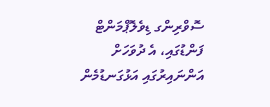ސޮވްރިންގ ޑިވެލޮޕްމަންޓް ފަންޑުގައި، އެ ދުވަހަށް އަންނައިރުގައި އަޅުގަނޑުމެން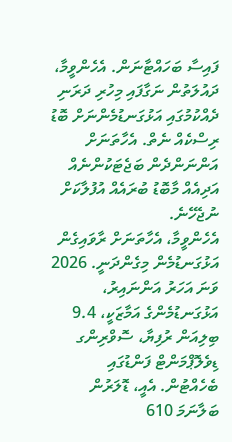ފައިސާ ބަހައްޓާނަން. އެހެންވީމާ، ދައުލަތުން ނަގާފައި މިހުރި ދަރަނި ދެއްކުމުގައި އަޅުގަނޑުމެންނަށް ބޮޑު ރިސްކެއް ނެތް. އެހާތަނަށް އަންނަންދެން ބަޖެޓަކުންނެއް އަދިއެއް މާބޮޑު ބުރައެއް އުފުލާކަށް ނުޖެހޭނެ.
އެހެންވީމާ، އެހާތަނަށް ރާވައިގެން އަޅުގަނޑުމެން މިގެންދަނީ. 2026 ވަނަ އަހަރު އަންނައިރު، އަޅުގަނޑުމެންގެ އަމާޒަކީ، 9.4 ބިލިއަން ރުފިޔާ، ސޮވްރިންގ ޑިވެލޮޕްމަންޓް ފަންޑުގައި ބެހެއްޓުން. އެއީ، ޑޮލަރުން ބަލާނަމަ 610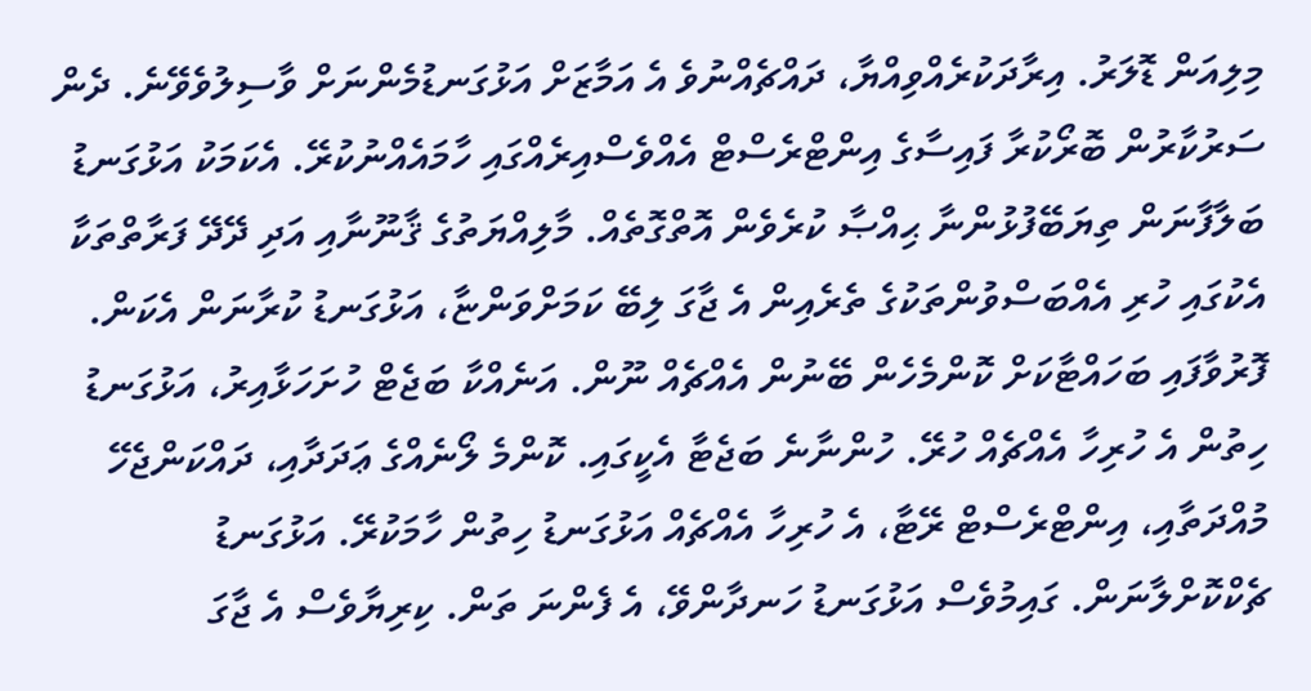މިލިއަން ޑޮލަރު. އިރާދަކުރެއްވިއްޔާ، ދައްޗެއްނުވެ އެ އަމާޒަށް އަޅުގަނޑުމެންނަށް ވާސިލުވެވޭނެ. ދެން ސަރުކާރުން ބޮރޯކުރާ ފައިސާގެ އިންޓްރެސްޓް އެއްވެސްއިރެއްގައި ހާމައެއްނުކުރޭ. އެކަމަކު އަޅުގަނޑު ބަލާފާނަން ތިޔަބޭފުޅުންނާ ޙިއްޞާ ކުރެވެން އޮތްގޮތެއް. މާލިއްޔަތުގެ ޤާނޫނާއި އަދި ދޭދޭ ފަރާތްތަކާ އެކުގައި ހުރި އެއްބަސްވުންތަކުގެ ތެރެއިން އެ ޖާގަ ލިބޭ ކަމަށްވަންޏާ، އަޅުގަނޑު ކުރާނަން އެކަން. ފޮރުވާފައި ބަހައްޓާކަށް ކޮންމެހެން ބޭނުން އެއްޗެއް ނޫން. އަނެއްކާ ބަޖެޓް ހުށަހަޅާއިރު، އަޅުގަނޑު ހިތުން އެ ހުރިހާ އެއްޗެއް ހުރޭ. ހުންނާނެ ބަޖެޓާ އެކީގައި. ކޮންމެ ލޯނެއްގެ ޢަދަދާއި، ދައްކަންޖެހޭ މުއްދަތާއި، އިންޓްރެސްޓް ރޭޓާ، އެ ހުރިހާ އެއްޗެއް އަޅުގަނޑު ހިތުން ހާމަކުރޭ. އަޅުގަނޑު ޗެކްކޮށްލާނަން. ގައިމުވެސް އަޅުގަނޑު ހަނދާންވޭ، އެ ފެންނަ ތަން. ކިރިޔާވެސް އެ ޖާގަ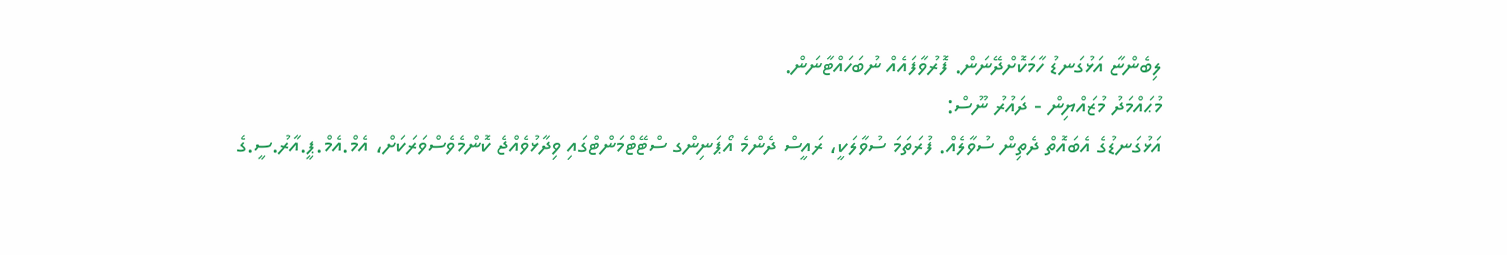ލިބެންޏާ އަޅުގަނޑު ހާމަކޮށްދޭނަން. ފޮރުވާފައެއް ނުބަހައްޓާނަން.
މުޙައްމަދު މުޒައްޔިން - ދައުރު ނޫސް:
އަޅުގަނޑުގެ އެބައޮތް ދެތިން ސުވާލެއް. ފުރަތަމަ ސުވާލަކީ، ރައީސް ދެންމެ އޯޕަނިންގ ސްޓޭޓްމަންޓްގައި ވިދާޅުވެއްޖެ ކޮންމެވެސްވަރަކަށް، އެމް.އެމް.ޕީ.އާރު.ސީ.ގެ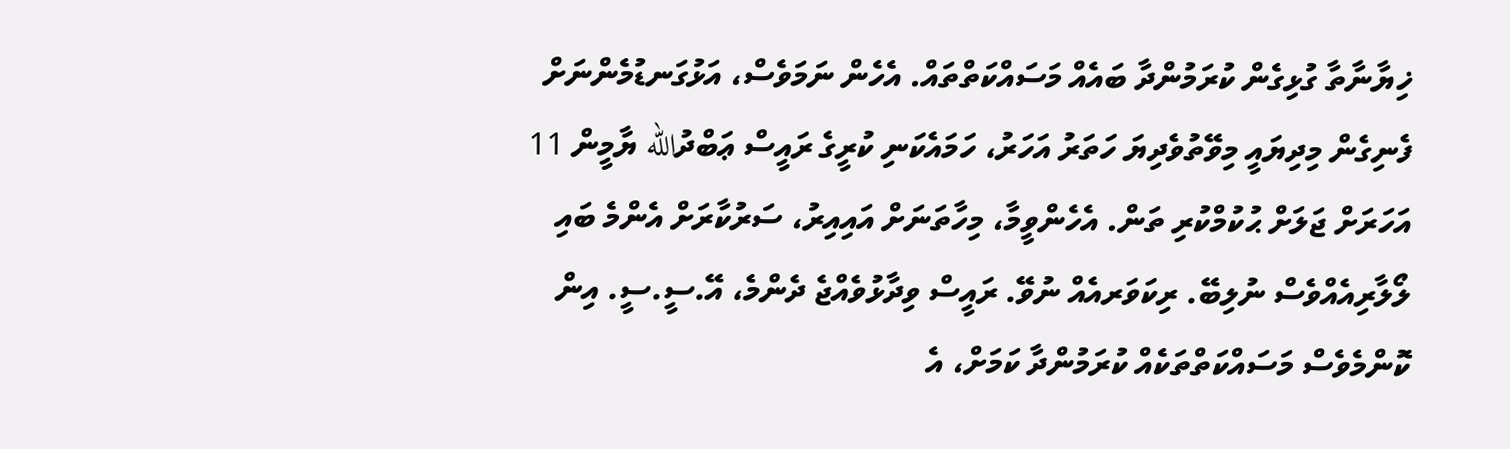ޚިޔާނާތާ ގުޅިގެން ކުރަމުންދާ ބައެއް މަސައްކަތްތައް. އެހެން ނަމަވެސް، އަޅުގަނޑުމެންނަށް ފެނިގެން މިދިޔައީ މިވޭތުވެދިޔަ ހަތަރު އަހަރު، ހަމައެކަނި ކުރީގެ ރައީސް ޢަބްދުالله ޔާމީން 11 އަހަރަށް ޖަލަށް ޙުކުމްކުރި ތަން. އެހެންވީމާ، މިހާތަނަށް އައިއިރު، ސަރުކާރަށް އެންމެ ބައި ލޯލާރިއެއްވެސް ނުލިބޭ. ރިކަވަރއެއް ނުވޭ. ރައީސް ވިދާޅުވެއްޖެ ދެންމެ، އޭ.ސީ.ސީ. އިން ކޮންމެވެސް މަސައްކަތްތަކެއް ކުރަމުންދާ ކަމަށް، އެ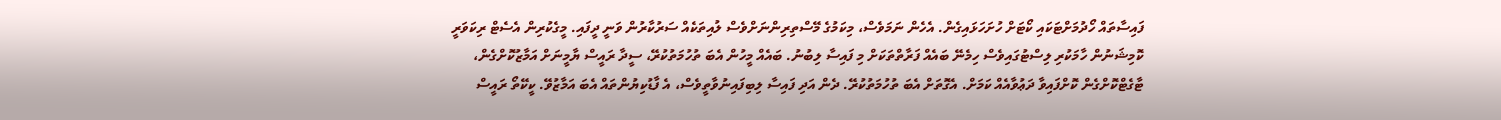ފައިސާތައް ހޯދުމަށްޓަކައި ކޯޓަށް ހުށަހަޅައިގެން. އެހެން ނަމަވެސް، މިކަމުގެ މޭސްތިރިންނަށްވެސް ލުއިތަކެއް ސަރުކާރުން ވަނީ ދީފައި. މީގެކުރިން އެސެޓް ރިކަވަރީ ކޮމިޝަނުން ހާމަކުރި ލިސްޓުގައިވެސް ހިމެނޭ ބައެއް ފަރާތްތަކަށް މި ފައިސާ ލިބުނު. ބައެއް މީހުން އެބަ ތުހުމަތުކުރޭ، ސީދާ ރައީސް ޔާމީނަށް އަމާޒުކޮށްގެން، ޓާގެޓްކޮށްގެން ކޮށްފައިވާ ދަޢުވާއެއް ކަމަށް. އެގޮތަށް އެބަ ތުހުމަތުކުރޭ. ދެން އަދި ފައިސާ ލިބިފައިނުވާތީވެސް، އެ ފާޑުކިޔުންތައް އެބަ އަމާޒުވޭ. ކީކޭތޯ ރައީސް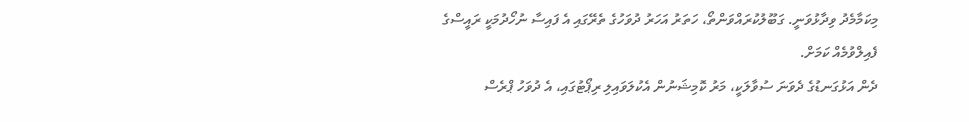މިކަމާމެދު ވިދާޅުވަނީ. ގަބޫލުކުރައްވަންތޯ، ހަތަރު އަހަރު ދުވަހުގެ ތެރޭގައި އެ ފައިސާ ނުހޯދުމަކީ ރައީސްގެ ފެއިލްވުމެއް ކަމަށް.
ދެން އަޅުގަނޑުގެ ދެވަނަ ސުވާލަކީ، މަރު ކޮމިޝަނުން އެކުލަވައިލި ރިޕޯޓުގައި، އެ ދުވަހު ޕްރެސް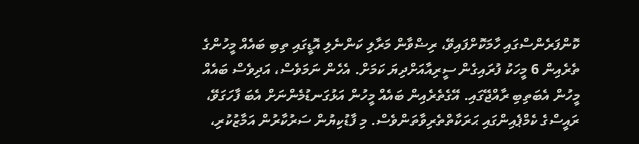ކޮންފަރެންސްގައި ހާމަކޮށްފައިވޭ، ރިޟްވާން މަރާލި ކަންނެލި އޮޑީގައި ތިބި ބައެއް މީހުންގެ ތެރެއިން 6 މީހަކު ފުރައިގެން ސީރިއާއަށްދިޔަ ކަމަށް. އެހެން ނަމަވެސް، އަދިވެސް ބައެއް މީހުން އެބަތިބި ރާއްޖޭގައި. އޭގެތެރެއިން ބައެއް މީހުން އަޅުގަނޑުމެންނަށް އެބަ ފާހަގަވޭ، ރައީސްގެ ކެމްޕެއިންގައި ޙަރަކާތްތެރިވާތަންވެސް. މި ފާޑުކިޔުން ސަރުކާރުން އަމާޒުކުރި،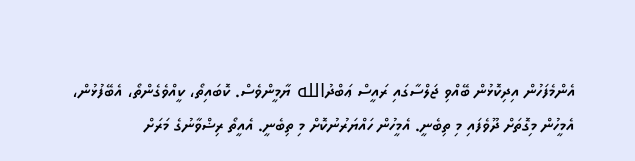އެންމެފަހުން އިދިކޮޅުން ބޭއްވި ޖަލްސާގައި ރައީސް ޢަބްދުالله ޔާމީންވެސް. ކޮބައިތޯ، ކީއްވެގެންތޯ، އެބޭފުޅުން، އެމީހުން މިގޮތަށް ދޫވެފައި މި ތިބެނީ. އެމީހުން ހައްޔަރުނުކޮށް މި ތިބެނީ. އެއީތޯ ރިޟްވާނުގެ މަރަށް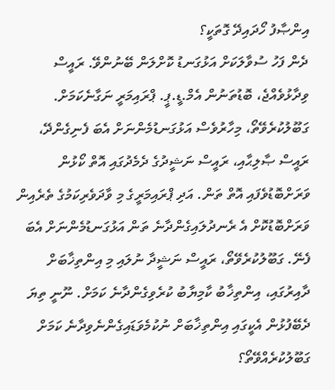އިންޞާފު ހޯދައިދޭ ގޮތަކީ؟
ދެން ފަހު ސުވާލަކަށް އަޅުގަނޑު ކޮށްލަން ބޭނުންވޭ. ރައީސް ވިދާޅުވެއްޖެ، ބޮޑުތަނުން އެމް.ޑީ.ޕީ. ޕްރައިމަރީ ނަގާނެކަމަށް. ގަބޫލުކުރެވޭތޯ، މިހާރުވެސް އަޅުގަނޑުމެންނަށް އެބަ ފެނިގެންދޭ، ރައީސް ޞާލިޙާއި، ރައީސް ނަޝީދުގެ ދެމެދުގައި އޮތް ކޯޅުން ވަރަށްބޮޑުވެފައި އޮތް ތަން. އަދި ޕްރައިމަރީގެ މި ވާދަވެރިކަމުގެ ތެރެއިން ވަރަށްބޮޑުކޮށް އެ ރެނދުލައިގެންދާނެ ތަން އަޅުގަނޑުމެންނަށް އެބަ ފެނޭ. ގަބޫލުކުރެވޭތޯ، ރައީސް ނަޝީދާ ނުލައި މި އިންތިޚާބަށް ދާއިރުގައި، އިންތިޚާބު ކާމިޔާބު ކުރެވިގެންދާނެ ކަމަށް. ނޫނީ ތިޔަ ދެބޭފުޅުން އެކީގައި އިންތިޚާބަށް ނުކުމެވަޑައިގެންނެވިދާނެ ކަމަށް ގަބޫލުކުރެއްވޭތޯ؟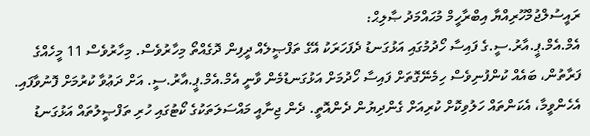ރައީސުލްޖުމްހޫރިއްޔާ އިބްރާހީމް މުޙައްމަދު ޞާލިޙް:
އެމް.އެމް.ޕީ.އާރު.ސީ.ގެ ފައިސާ ހޯދުމުގައި އަޅުގަނޑު ދެފަހަރަކު އޭގެ ތަފްޞީލެއް ދީފިން ދޮގެއްތޯ މިހާރުވެސް. މިހާރުވެސް 11 މީހެއްގެ ފަރާތުން، ބައެއް ކުންފުނިވެސް ހިމެނޭގޮތަށް ފައިސާ ހޯދުމަށް އަޅުގަނޑުމެން ވާނީ އެމް.އެމް.ޕީ.އާރު.ސީ. އަށް ދަޢުވާ ކުރުމަށް ފޮނުވާފައި. އެހެންވީމާ، އެކަންތައް ހަލުވިކޮށް ކުރިއަށް ގެންދިޔުން ދެންއޮތީ. ދެން ޖިނާއީ މައްސަލަތަކުގެ ކޯޓުގައި ހުރި ތަފްޞީލުތައް އަޅުގަނޑު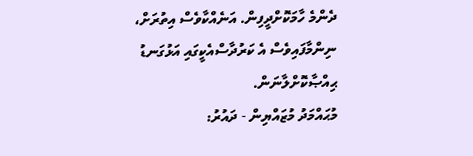ދެންމެ ހާމަކޮށްދީފިން. އަނެއްކާވެސް އިތުރަށް، ނިންމާފައިވެސް އެ ކަރުދާސްއެކީގައި އަޅުގަނޑު ޙިއްޞާކޮށްލާނަން.
މުޙައްމަދު މުޒައްޔިން - ދައުރު: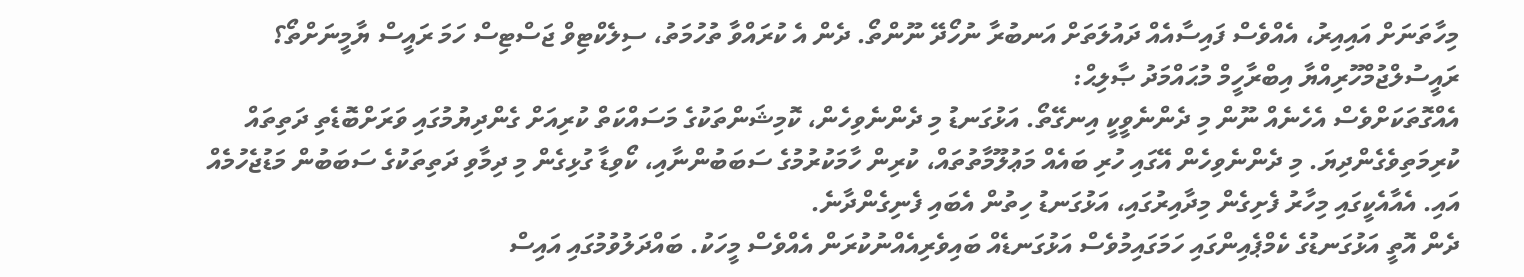މިހާތަނަށް އައިއިރު، އެއްވެސް ފައިސާއެއް ދައުލަތަށް އަނބުރާ ނުހޯދޭ ނޫންތޯ. ދެން އެ ކުރައްވާ ތުހުމަތު، ސިލެކްޓިވް ޖަސްޓިސް ހަމަ ރައީސް ޔާމީނަށްތޯ؟
ރައީސުލްޖުމްހޫރިއްޔާ އިބްރާހީމް މުޙައްމަދު ޞާލިޙް:
އެއްގޮތަކަށްވެސް އެހެނެއް ނޫން މި ދެންނެވީކީ އިނގޭތޯ. އަޅުގަނޑު މި ދެންނެވިހެން، ކޮމިޝަންތަކުގެ މަސައްކަތް ކުރިއަށް ގެންދިޔުމުގައި ވަރަށްބޮޑެތި ދަތިތައް ކުރިމަތިވެގެންދިޔަ. މި ދެންނެވިހެން އޭގައި ހުރި ބައެއް މަޢުލޫމާތުތައް، ކުރިން ހާމަކުރުމުގެ ސަބަބުންނާއި، ކޯވިޑާ ގުޅިގެން މި ދިމާވި ދަތިތަކުގެ ސަބަބުން މަޑުޖެހުމެއް އައި. އެއާއެކީގައި މިހާރު ފެށިގެން މިދާއިރުގައި، އަޅުގަނޑު ހިތުން އެބައި ފެނިގެންދާނެ.
ދެން އޮތީ އަޅުގަނޑުގެ ކެމްޕެއިންގައި ހަމަގައިމުވެސް އަޅުގަނޑެއް ބައިވެރިއެއްނުކުރަން އެއްވެސް މީހަކު. ބައްދަލުވުމުގައި އައިސް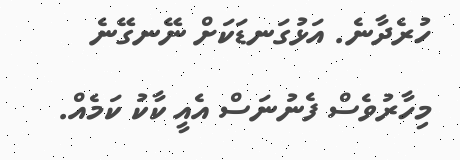ހުރެދާނެ. އަޅުގަނޑަކަށް ނޭނގޭނެ މިހާރުވެސް ފެނުނަސް އެއީ ކާކު ކަމެއް.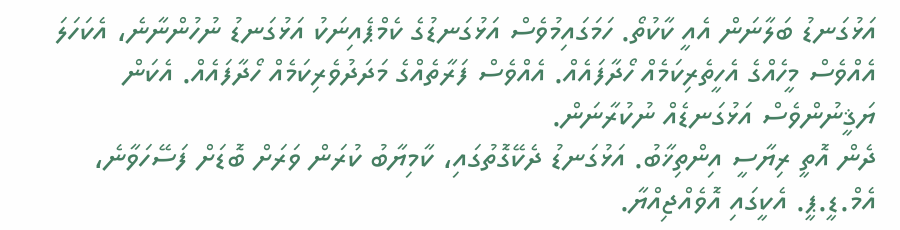އަޅުގަނޑު ބަލާނަން އެއީ ކާކުތޯ. ހަމަގައިމުވެސް އަޅުގަނޑުގެ ކެމްޕެއިނަކު އަޅުގަނޑު ނުހުންނާނެ، އެކަހަލަ އެއްވެސް މީހެއްގެ އެހީތެރިކަމެއް ހޯދާފައެއް. އެއްވެސް ފަރާތެއްގެ މަދަދުވެރިކަމެއް ހޯދާފައެއް. އެކަން ޔަޤީނުންވެސް އަޅުގަނޑެއް ނުކުރާނަން.
ދެން އޮތީ ރިޔާސީ އިންތިޚާބު. އަޅުގަނޑު ދެކޭގޮތުގައި، ކާމިޔާބު ކުރަން ވަރަށް ބޮޑަށް ފަސޭހަވާނެ، އެމް.ޑީ.ޕީ. އެކީގައި އޮވެއްޖިއްޔާ.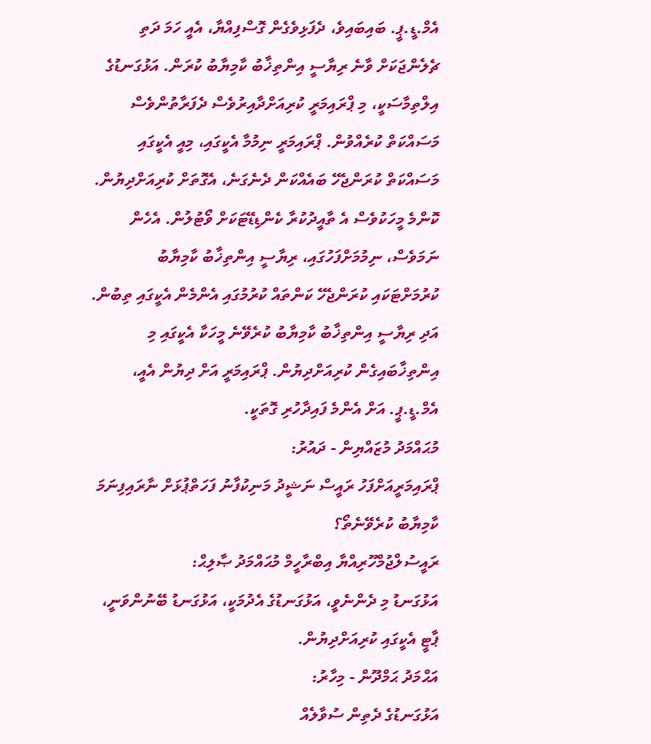އެމް.ޑީ.ޕީ. ބައިބައިވެ، ދެފަޅިވެގެން ގޮސްފިއްޔާ، އެއީ ހަމަ ދަތި ޗެލެންޖަކަށް ވާނެ ރިޔާސީ އިންތިޚާބު ކާމިޔާބު ކުރަން. އަޅުގަނޑުގެ އިލްތިމާސަކީ، މި ޕްރައިމަރީ ކުރިއަށްދާއިރުވެސް ދެފަރާތުންވެސް މަސައްކަތް ކުރެއްވުން. ޕްރައިމަރީ ނިމުމާ އެކީގައި، މިއީ އެކީގައި މަސައްކަތް ކުރަންޖެހޭ ބައެއްކަން ދެނެގަނެ، އެގޮތަށް ކުރިއަށްދިޔުން. ކޮންމެ މީހަކުވެސް އެ ތާއީދުކުރާ ކެންޑިޑޭޓަކަށް ވޯޓުލުން. އެހެން ނަމަވެސް، ނިމުމަށްފަހުގައި، ރިޔާސީ އިންތިޚާބު ކާމިޔާބު ކުރުމަށްޓަކައި ކުރަންޖެހޭ ކަންތައް ކުރުމުގައި އެންމެން އެކީގައި ތިބުން. އަދި ރިޔާސީ އިންތިޚާބު ކާމިޔާބު ކުރެވޭނެ މީހަކާ އެކީގައި މި އިންތިޚާބައިގެން ކުރިއަށްދިޔުން. ޕްރައިމަރީ އަށް ދިޔުން އެއީ، އެމް.ޑީ.ޕީ. އަށް އެންމެ ފައިދާހުރި ގޮތަކީ.
މުޙައްމަދު މުޒައްޔިން - ދައުރު:
ޕްރައިމަރީއަށްފަހު ރައީސް ނަޝީދު މަނިކުފާނު ފަހަތްޕުޅަށް ނާރައިފިނަމަ ކާމިޔާބު ކުރެވޭނެތޯ؟
ރައީސުލްޖުމްހޫރިއްޔާ އިބްރާހީމް މުޙައްމަދު ޞާލިޙް:
އަޅުގަނޑު މި ދެންނެވީ، އަޅުގަނޑުގެ އެދުމަކީ، އަޅުގަނޑު ބޭނުންވަނީ، ޕާޓީ އެކީގައި ކުރިއަށްދިޔުން.
އަޙްމަދު ޙަމްދޫން - މިހާރު:
އަޅުގަނޑުގެ ދެތިން ސުވާލެއް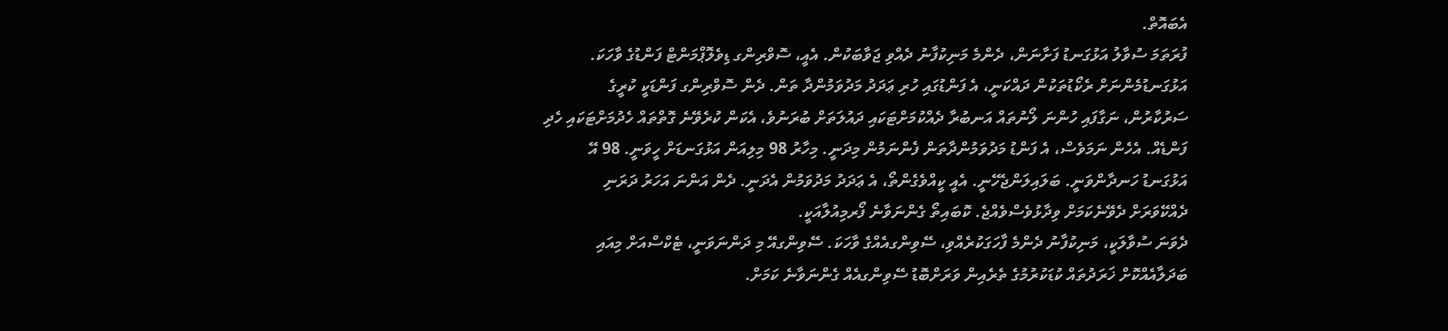އެބައޮތް.
ފުރަތަމަ ސުވާލު އަޅުގަނޑު ފަށާނަން، ދެންމެ މަނިކުފާނު ދެއްވި ޖަވާބަކުން. އެއީ، ސޮވްރިންގ ޑިވެލޮޕްމަންޓް ފަންޑުގެ ވާހަކަ. އަޅުގަނޑުމެންނަށް ރެކޯޑުތަކުން ދައްކަނީ، އެ ފަންޑުގައި ހުރި ޢަދަދު މަދުވަމުންދާ ތަން. ދެން ސޮވްރިންގ ފަންޑަކީ ކުރީގެ ސަރުކާރުން، ނަގާފައި ހުންނަ ލޯނުތައް އަނބުރާ ދެއްކުމަށްޓަކައި ދައުލަތަށް ބުރަނުވެ، އެކަން ކުރެވޭނެ ގޮތްތައް ހެދުމަށްޓަކައި ހެދި ފަންޑެއް. އެހެން ނަމަވެސް، އެ ފަންޑު މަދުވަމުންދާތަން ފެންނަމުން މިދަނީ. މިހާރު 98 މިލިއަން އަޅުގަނޑަށް ހީވަނީ. 98 އޭ އަޅުގަނޑު ހަނދާންވަނީ. ބަލައިލަންޖެހޭނީ. އެއީ ކީއްވެގެންތޯ، އެ ޢަދަދު މަދުވަމުން އެދަނީ. ދެން އަންނަ އަހަރު ދަރަނި ދެއްކޭވަރަށް ދެވޭނެކަމަށް ވިދާޅުވެސްވެއްޖެ. ކޮބައިތޯ ގެންނަވާނެ ފޯރމިއުލާއަކީ.
ދެވަނަ ސުވާލަކީ، މަނިކުފާނު ދެންމެ ފާހަގަކުރެއްވި، ސޭވިންގއެއްގެ ވާހަކަ. ސޭވިންގއޭ މި ދަންނަވަނީ، ޓެކްސްއަށް މިއައި ބަދަލާއެއްކޮށް ޚަރަދުތައް ކުޑަކުރުމުގެ ތެރެއިން ވަރަށްބޮޑު ސޭވިންގއެއް ގެންނަވާނެ ކަމަށް.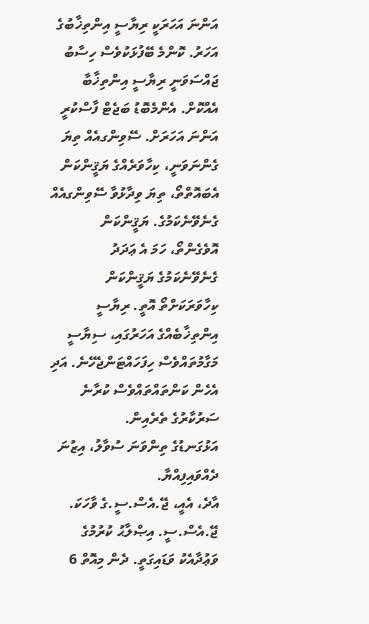އަންނަ އަހަރަކީ ރިޔާސީ އިންތިޚާބުގެ އަހަރު. ކޮންމެ ބޭފުޅަކުވެސް ހިސާބު ޖައްސަވަނީ ރިޔާސީ އިންތިޚާބާ އެއްކޮށް. އެންމެބޮޑު ބަޖެޓް ފާސްކުރީ އަންނަ އަހަރަށް. ސޭވިންގއެއް ތިޔަ ގެންނަވަނީ، ކިހާވަރެއްގެ ޔަޤީންކަން އެބައޮތްތޯ، ތިޔަ ވިދާޅުވާ ސޭވިންގއެއް ގެނެވޭނެކަމުގެ. ޔަޤީންކަން އޮވެގެންތޯ، ހަމަ އެ ޢަދަދު ގެނެވޭނެކަމުގެ ޔަޤީންކަން ކިހާވަރަކަށްތޯ އޮތީ. ރިޔާސީ އިންތިޚާބެއްގެ އަހަރުގައި، ސިޔާސީ މަގާމުތައްވެސް ހިފަހައްޓަންޖެހޭނެ. އަދި އެހެން ކަންތައްތައްވެސް ކުރާނެ ސަރުކާރުގެ ތެރެއިން.
އަޅުގަނޑުގެ ތިންވަނަ ސުވާލު، އިޒުނަ ދެއްވައިފިއްޔާ.
އާދެ، އެއީ، ޖޭ.އެސް.ސީ.ގެ ވާހަކަ. ޖޭ.އެސް.ސީ. އިޞްލާޙު ކުރުމުގެ ވަޢުދާއެކު ވަޑައިގަތީ. ދެން މިއޮތް 6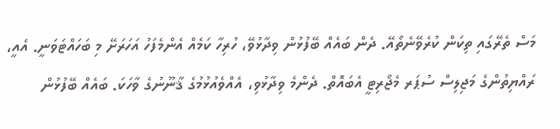މަސް ތެރޭގައި ތިކަން ކުރެވޭނެތޯއޭ. ދެން ބައެއް ބޭފުޅުން ވިދާޅުވޭ، ހުރިހާ ކަމެއް އެންމެފަހު އަހަރަށޭ މި ބަހައްޓަވަނީ. އެއީ، ރައްޔިތުންގެ މަޖިލިސް ސުޕަރ މެޖޯރިޓީ އެބައޮތް. ދެންމެ ވިދާޅުވި، އެއްވެއުޅުމުގެ ޤާނޫނުގެ ވާހަކަ. ބައެއް ބޭފުޅުން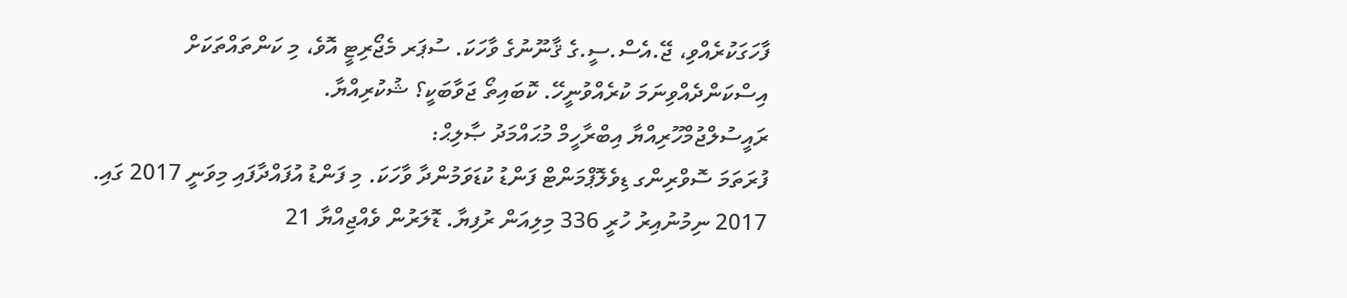ފާހަގަކުރެއްވި، ޖޭ.އެސް.ސީ.ގެ ޤާނޫނުގެ ވާހަކަ. ސުޕަރ މެޖޯރިޓީ އޮވެ، މި ކަންތައްތަކަށް އިސްކަންދެއްވިނަމަ ކުރެއްވުނީހޭ. ކޮބައިތޯ ޖަވާބަކީ؟ ޝުކުރިއްޔާ.
ރައީސުލްޖުމްހޫރިއްޔާ އިބްރާހީމް މުޙައްމަދު ޞާލިޙް:
ފުރަތަމަ ސޮވްރިންގ ޑިވެލޮޕްމަންޓް ފަންޑު ކުޑަވަމުންދާ ވާހަކަ. މި ފަންޑު އުފައްދާފައި މިވަނީ 2017 ގައި. 2017 ނިމުނުއިރު ހުރީ 336 މިލިއަން ރުފިޔާ. ޑޮލަރުން ވެއްޖިއްޔާ 21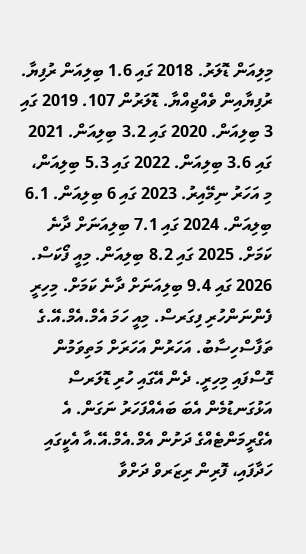މިލިއަން ޑޮލަރު. 2018 ގައި 1.6 ބިލިއަން ރުފިޔާ. ރުފިޔާއިން ވެއްޖިއްޔާ. ޑޮލަރުން 107. 2019 ގައި 3 ބިލިއަން. 2020 ގައި 3.2 ބިލިއަން. 2021 ގައި 3.6 ބިލިއަން. 2022 ގައި 5.3 ބިލިއަން، މި އަހަރު ނިމޭއިރު. 2023 ގައި 6 ބިލިއަން. 6.1 ބިލިއަން. 2024 ގައި 7.1 ބިލިއަނަށް ދާނެ ކަމަށް. 2025 ގައި 8.2 ބިލިއަން. މިއީ ފޯކަސް. 2026 ގައި 9.4 ބިލިއަނަށް ދާނެ ކަމަށް. މިހިރީ ފެންނަންހުރި ފިގަރސް. މިއީ ހަމަ އެމް.އެމް.އޭ.ގެ ތަފާސްހިސާބު. އަހަރުން އަހަރަށް މަތިވަމުން ގޮސްފައި މިހިރީ. ދެން އޭގައި ހުރި ޑޮލަރސް އަޅުގަނޑުމެން އެބަ ބައެއްފަހަރު ނަގަން. އެ އެގްރީމަންޓެއްގެ ދަށުން އެމް.އެމް.އޭ.އާ އެކީގައި ހަދާފައި، ފޮރިން ރިޒަރވް ދަށްވާ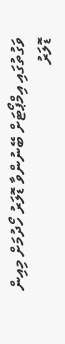ވަގުތުގައި އިމްޕޯޓަށް ބޭނުންވާ ޑޮލަރު ހޯދުމަށް މިއިން ޑޮލަރު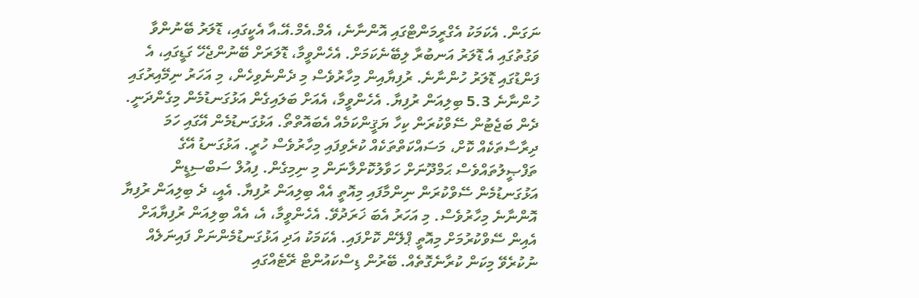ނަގަން. އެކަމަކު އެގްރީމަންޓްގައި އޮންނާނެ، އެމް.އެމް.އޭ.އާ އެކީގައި، ޑޮލަރު ބޭނުންވާ ވަގުތުގައި އެ ޑޮލަރު އަނބުރާ ލިބޭނެކަމަށް. އެހެންވީމާ، ޑޮލަރަށް ބޭނުންޖެހޭ ގަޑީގައި، އެ ފަންޑުގައި ޑޮލަރު ހުންނާނެ. ރުފިޔާއިން މިހާރުވެސް މި ދެންނެވިހެން، މި އަހަރު ނިމޭއިރުގައި ހުންނާނެ 5.3 ބިލިއަން ރުފިޔާ. އެހެންވީމާ، އެއަށް ބަލައިގެން އަޅުގަނޑުމެން މިގެންދަނީ.
ދެން ބަޖެޓުން ސޭވްކުރަން ކިހާ ޔަޤީންކަމެއް އެބައޮތްތޯ. އަޅުގަނޑުމެން އޭގައި ހަމަ ދިރާސާތަކެއް ކޮށް، މަސައްކަތްތަކެއް ކުރެވިފައި މިހާރުވެސް ހުރީ. އަޅުގަނޑު އޭގެ ތަފްޞީލުތައްވެސް ޙަމްދޫނަށް ހަވާލުކޮށްލާނަން މި ނިމިގެން. ފިއުލް ސަބްސިޑީން އަޅުގަނޑުމެން ސޭވްކުރަން ނިންމާފައި މިއޮތީ އެއް ބިލިއަން ރުފިޔާ. އެއީ، ދެ ބިލިއަން ރުފިޔާ އޮންނާނެ މިހާރުވެސް. މި އަހަރު އެބަ ޚަރަދުވޭ. އެހެންވީމާ، އެ، އެއް ބިލިއަން ރުފިޔާއަށް އެއިން ސޭވްކުރުމަށް މިއޮތީ ޕްލޭން ކޮށްފައި. އެކަމަކު އަދި އަޅުގަނޑުމެންނަށް ފައިނަލެއް ނުކުރެވޭ މިކަން ކުރާނެގޮތެއް. ބޭރުން ޑިސްކައުންޓް ރޭޓެއްގައި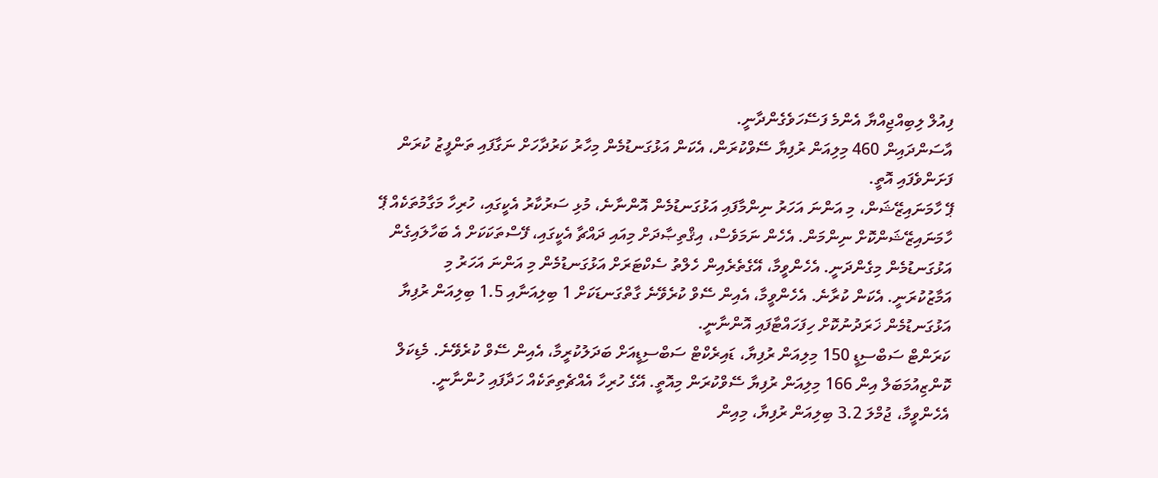ފިއުލް ލިބިއްޖިއްޔާ އެންމެ ފަސޭހަވެގެންދާނީ.
އާސަންދައިން 460 މިލިއަން ރުފިޔާ ސޭވްކުރަން، އެކަން އަޅުގަނޑުމެން މިހާރު ކަރުދާހަށް ނަގާފައި ތަންފީޒު ކުރަން ފަށަންވެފައި އޮތީ.
ޕޭ ހާމަނައިޒޭޝަން، މި އަންނަ އަހަރު ނިންމާފައި އަޅުގަނޑުމެން އޮންނާނެ، މުޅި ސަރުކާރު އެކީގައި، ހުރިހާ މަގާމުތަކެއް ޕޭ ހާމަނައިޒޭޝަންކޮށް ނިންމަން. އެހެން ނަމަވެސް، އިޤްތިޞާދަށް މިއައި ދައްޗާ އެކީގައި، ފޭސްތަކަކަށް އެ ބަހާލައިގެން އަޅުގަނޑުމެން މިގެންދަނީ. އެހެންވީމާ، އޭގެތެރެއިން ހެލްތު ސެކްޓަރަށް އަޅުގަނޑުމެން މި އަންނަ އަހަރު މި އަމާޒުކުރަނީ. އެކަން ކުރާނެ. އެހެންވީމާ، އެއިން ސޭވް ކުރެވޭނެ ގާތްގަނޑަކަށް 1 ބިލިއަނާއި 1.5 ބިލިއަން ރުފިޔާ އަޅުގަނޑުމެން ޚަރަދުނުކޮށް ހިފަހައްޓާފައި އޮންނާނީ.
ކަރަންޓް ސަބްސިޑީ 150 މިލިއަން ރުފިޔާ، ޑައިރެކްޓް ސަބްސިޑީއަށް ބަދަލުކުރީމާ، އެއިން ސޭވް ކުރެވޭނެ. މެޑިކަލް ކޮންޒިއުމަބަލް އިން 166 މިލިއަން ރުފިޔާ ސޭވްކުރަން މިއޮތީ. އޭގެ ހުރިހާ އެއްޗެތިތަކެއް ހަދާފައި ހުންނާނީ. އެހެންވީމާ، ޖުމްލަ 3.2 ބިލިއަން ރުފިޔާ، މިއިން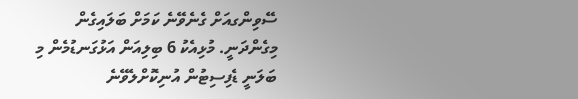ސޭވިންގއަށް ގެނެވޭނެ ކަމަށް ބަލައިގެން މިގެންދަނީ. މުޅިއެކު 6 ބިލިއަން އަޅުގަނޑުމެން މި ބަލަނީ ޑެފިސިޓުން އުނިކޮށްލެވޭނެ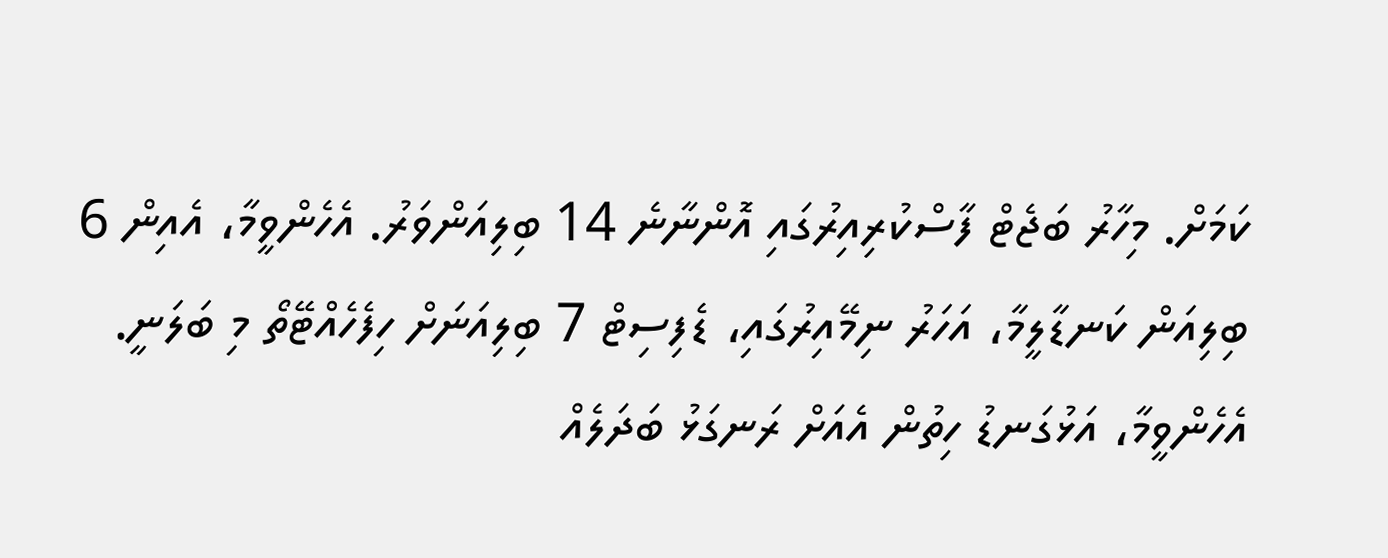ކަމަށް. މިހާރު ބަޖެޓް ފާސްކުރިއިރުގައި އޮންނާނެ 14 ބިލިއަންވަރު. އެހެންވީމާ، އެއިން 6 ބިލިއަން ކަނޑާލީމާ، އަހަރު ނިމޭއިރުގައި، ޑެފިސިޓް 7 ބިލިއަނަށް ހިފެހެއްޓޭތޯ މި ބަލަނީ. އެހެންވީމާ، އަޅުގަނޑު ހިތުން އެއަށް ރަނގަޅު ބަދަލެއް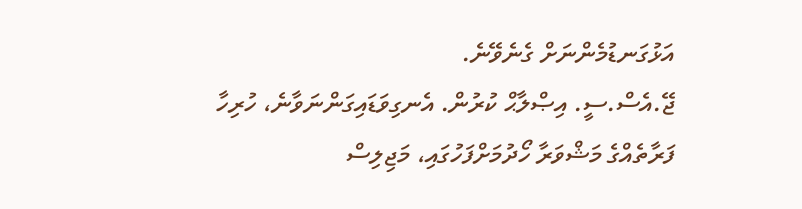އަޅުގަނޑުމެންނަށް ގެނެވޭނެ.
ޖޭ.އެސް.ސީ. އިޞްލާޙް ކުރުން. އެނގިވަޑައިގަންނަވާނެ، ހުރިހާ ފަރާތެއްގެ މަޝްވަރާ ހޯދުމަށްފަހުގައި، މަޖިލިސް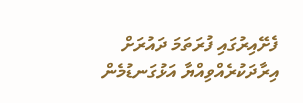ފެށޭއިރުގައި ފުރަތަމަ ދައުރަށް އިރާދަކުރެއްވިއްޔާ އަޅުގަނޑުމެން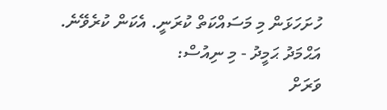ހުށަހަޅަން މި މަސައްކަތް ކުރަނީ. އެކަން ކުރެވޭނެ.
އަޙްމަދު ޙަމީދު - މި ނިއުސް:
ވަރަށް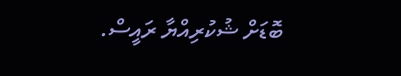ބޮޑަށް ޝުކުރިއްޔާ ރައީސް.